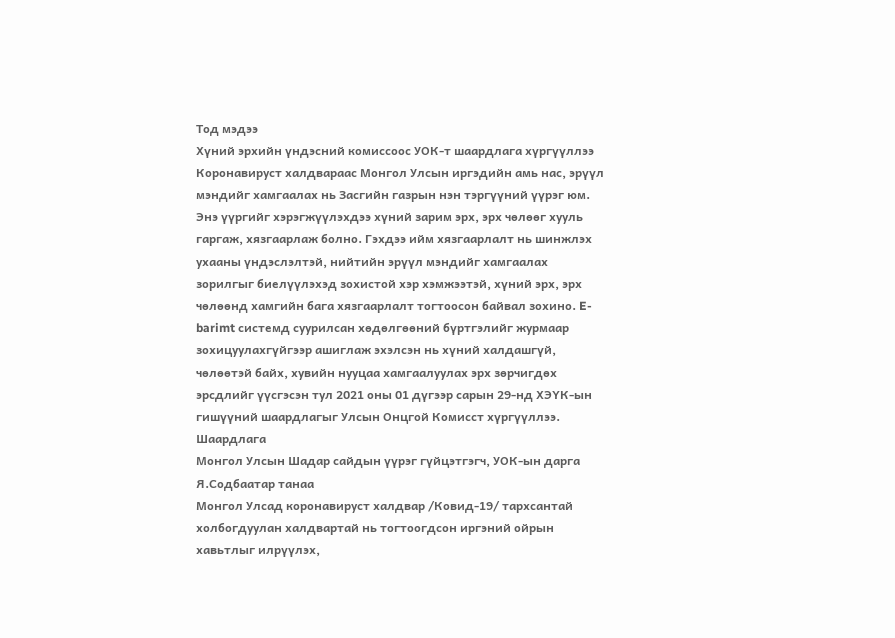Тод мэдээ
Хүний эрхийн үндэсний комиссоос УОК-т шаардлага хүргүүллээ
Коронавируст халдвараас Монгол Улсын иргэдийн амь нас, эрүүл мэндийг хамгаалах нь Засгийн газрын нэн тэргүүний үүрэг юм. Энэ үүргийг хэрэгжүүлэхдээ хүний зарим эрх, эрх чөлөөг хууль гаргаж, хязгаарлаж болно. Гэхдээ ийм хязгаарлалт нь шинжлэх ухааны үндэслэлтэй, нийтийн эрүүл мэндийг хамгаалах зорилгыг биелүүлэхэд зохистой хэр хэмжээтэй, хүний эрх, эрх чөлөөнд хамгийн бага хязгаарлалт тогтоосон байвал зохино. E-barimt системд суурилсан хөдөлгөөний бүртгэлийг журмаар зохицуулахгүйгээр ашиглаж эхэлсэн нь хүний халдашгүй, чөлөөтэй байх, хувийн нууцаа хамгаалуулах эрх зөрчигдөх эрсдлийг үүсгэсэн тул 2021 оны 01 дүгээр сарын 29-нд ХЭҮК-ын гишүүний шаардлагыг Улсын Онцгой Комисст хүргүүллээ.
Шаардлага
Монгол Улсын Шадар сайдын үүрэг гүйцэтгэгч, УОК-ын дарга Я.Содбаатар танаа
Монгол Улсад коронавируст халдвар /Ковид-19/ тархсантай холбогдуулан халдвартай нь тогтоогдсон иргэний ойрын хавьтлыг илрүүлэх,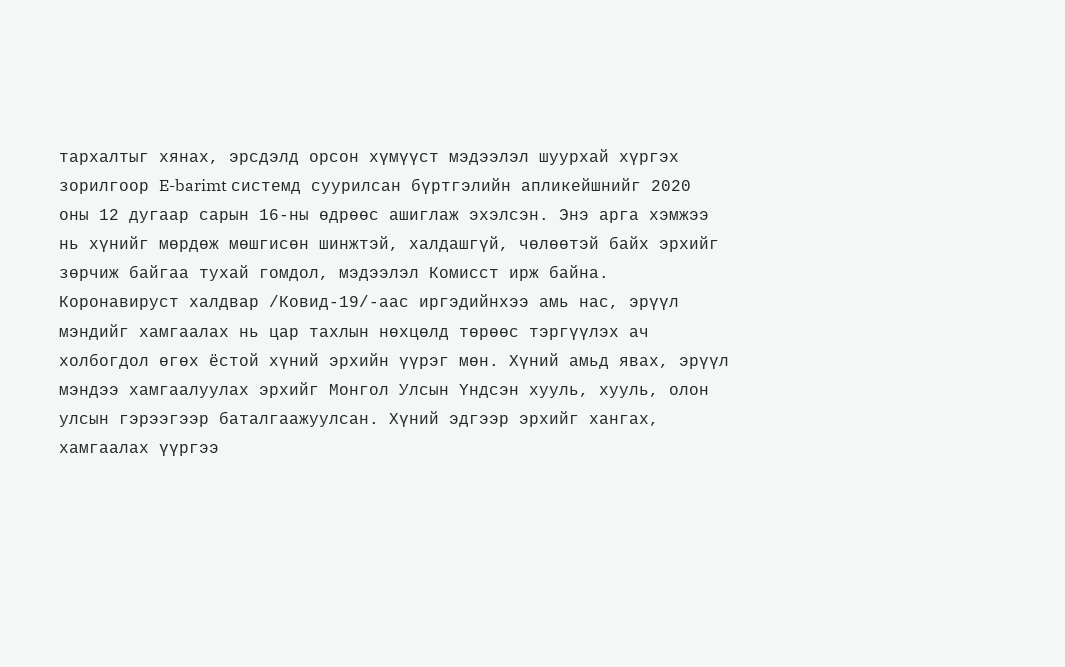тархалтыг хянах, эрсдэлд орсон хүмүүст мэдээлэл шуурхай хүргэх зорилгоор E-barimt системд суурилсан бүртгэлийн апликейшнийг 2020 оны 12 дугаар сарын 16-ны өдрөөс ашиглаж эхэлсэн. Энэ арга хэмжээ нь хүнийг мөрдөж мөшгисөн шинжтэй, халдашгүй, чөлөөтэй байх эрхийг зөрчиж байгаа тухай гомдол, мэдээлэл Комисст ирж байна.
Коронавируст халдвар /Ковид-19/-аас иргэдийнхээ амь нас, эрүүл мэндийг хамгаалах нь цар тахлын нөхцөлд төрөөс тэргүүлэх ач холбогдол өгөх ёстой хүний эрхийн үүрэг мөн. Хүний амьд явах, эрүүл мэндээ хамгаалуулах эрхийг Монгол Улсын Үндсэн хууль, хууль, олон улсын гэрээгээр баталгаажуулсан. Хүний эдгээр эрхийг хангах, хамгаалах үүргээ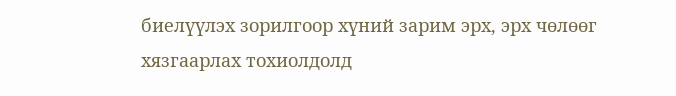биелүүлэх зорилгоор хүний зарим эрх, эрх чөлөөг хязгаарлах тохиолдолд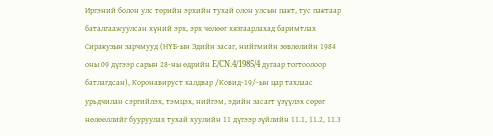Иргэний болон улс төрийн эрхийн тухай олон улсын пакт, тус пактаар баталгаажуулсан хүний эрх, эрх чөлөөг хязгаарлахад баримтлах Сиракузын зарчмууд (НҮБ-ын Эдийн засаг, нийгмийн зөвлөлийн 1984 оны 09 дүгээр сарын 28-ны өдрийн E/CN.4/1985/4 дугаар тогтоолоор батлагдсан), Коронавируст халдвар /Ковид-19/-ын цар тахлаас урьдчилан сэргийлэх, тэмцэх, нийгэм, эдийн засагт үзүүлэх сөрөг нөлөөллийг бууруулах тухай хуулийн 11 дүгээр зүйлийн 11.1, 11.2, 11.3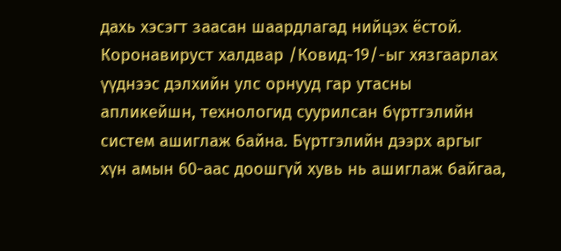дахь хэсэгт заасан шаардлагад нийцэх ёстой.
Коронавируст халдвар /Ковид-19/-ыг хязгаарлах үүднээс дэлхийн улс орнууд гар утасны апликейшн, технологид суурилсан бүртгэлийн систем ашиглаж байна. Бүртгэлийн дээрх аргыг хүн амын 60-аас доошгүй хувь нь ашиглаж байгаа,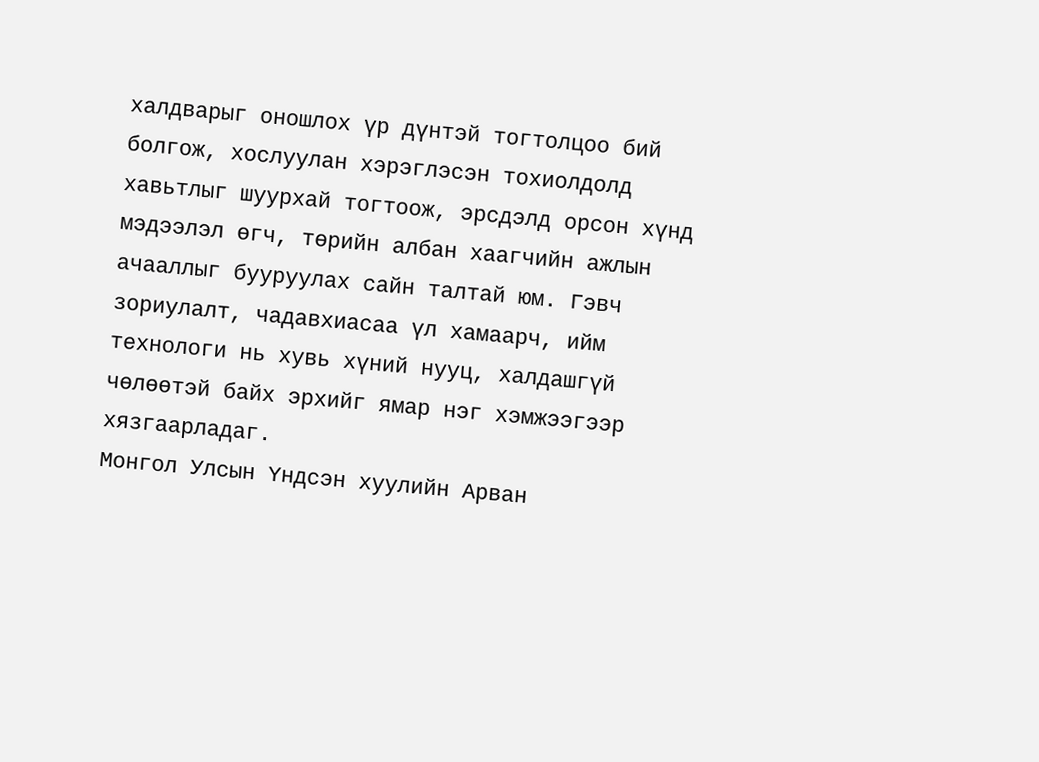халдварыг оношлох үр дүнтэй тогтолцоо бий болгож, хослуулан хэрэглэсэн тохиолдолд хавьтлыг шуурхай тогтоож, эрсдэлд орсон хүнд мэдээлэл өгч, төрийн албан хаагчийн ажлын ачааллыг бууруулах сайн талтай юм. Гэвч зориулалт, чадавхиасаа үл хамаарч, ийм технологи нь хувь хүний нууц, халдашгүй чөлөөтэй байх эрхийг ямар нэг хэмжээгээр хязгаарладаг.
Монгол Улсын Үндсэн хуулийн Арван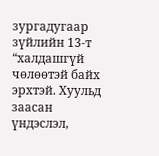зургадугаар зүйлийн 13-т “халдашгүй чөлөөтэй байх эрхтэй. Хуульд заасан үндэслэл,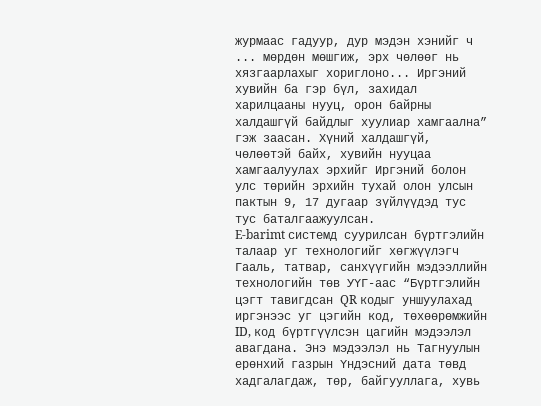журмаас гадуур, дур мэдэн хэнийг ч ... мөрдөн мөшгиж, эрх чөлөөг нь хязгаарлахыг хориглоно... Иргэний хувийн ба гэр бүл, захидал харилцааны нууц, орон байрны халдашгүй байдлыг хуулиар хамгаална” гэж заасан. Хүний халдашгүй, чөлөөтэй байх, хувийн нууцаа хамгаалуулах эрхийг Иргэний болон улс төрийн эрхийн тухай олон улсын пактын 9, 17 дугаар зүйлүүдэд тус тус баталгаажуулсан.
E-barimt системд суурилсан бүртгэлийн талаар уг технологийг хөгжүүлэгч Гааль, татвар, санхүүгийн мэдээллийн технологийн төв УҮГ-аас “Бүртгэлийн цэгт тавигдсан QR кодыг уншуулахад иргэнээс уг цэгийн код, төхөөрөмжийн ID, код бүртгүүлсэн цагийн мэдээлэл авагдана. Энэ мэдээлэл нь Тагнуулын ерөнхий газрын Үндэсний дата төвд хадгалагдаж, төр, байгууллага, хувь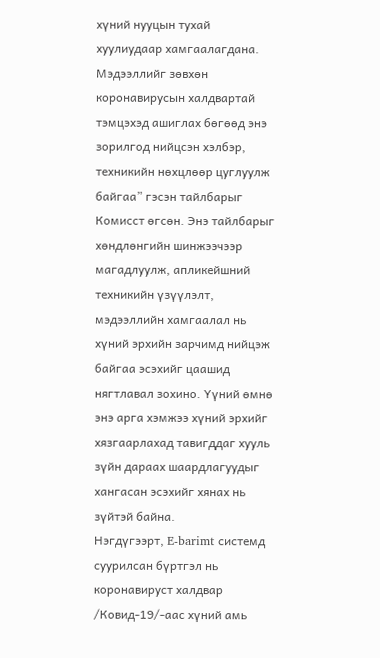хүний нууцын тухай хуулиудаар хамгаалагдана. Мэдээллийг зөвхөн коронавирусын халдвартай тэмцэхэд ашиглах бөгөөд энэ зорилгод нийцсэн хэлбэр, техникийн нөхцлөөр цуглуулж байгаа” гэсэн тайлбарыг Комисст өгсөн. Энэ тайлбарыг хөндлөнгийн шинжээчээр магадлуулж, апликейшний техникийн үзүүлэлт, мэдээллийн хамгаалал нь хүний эрхийн зарчимд нийцэж байгаа эсэхийг цаашид нягтлавал зохино. Үүний өмнө энэ арга хэмжээ хүний эрхийг хязгаарлахад тавигддаг хууль зүйн дараах шаардлагуудыг хангасан эсэхийг хянах нь зүйтэй байна.
Нэгдүгээрт, E-barimt системд суурилсан бүртгэл нь коронавируст халдвар /Ковид-19/-аас хүний амь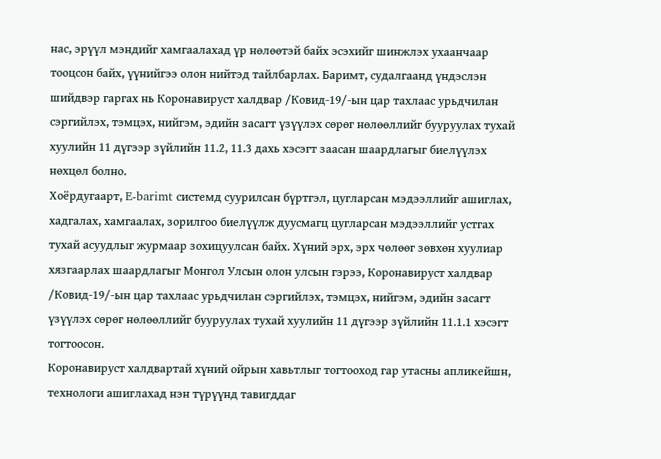нас, эрүүл мэндийг хамгаалахад үр нөлөөтэй байх эсэхийг шинжлэх ухаанчаар тооцсон байх, үүнийгээ олон нийтэд тайлбарлах. Баримт, судалгаанд үндэслэн шийдвэр гаргах нь Коронавируст халдвар /Ковид-19/-ын цар тахлаас урьдчилан сэргийлэх, тэмцэх, нийгэм, эдийн засагт үзүүлэх сөрөг нөлөөллийг бууруулах тухай хуулийн 11 дүгээр зүйлийн 11.2, 11.3 дахь хэсэгт заасан шаардлагыг биелүүлэх нөхцөл болно.
Хоёрдугаарт, E-barimt системд суурилсан бүртгэл, цугларсан мэдээллийг ашиглах, хадгалах, хамгаалах, зорилгоо биелүүлж дуусмагц цугларсан мэдээллийг устгах тухай асуудлыг журмаар зохицуулсан байх. Хүний эрх, эрх чөлөөг зөвхөн хуулиар хязгаарлах шаардлагыг Монгол Улсын олон улсын гэрээ, Коронавируст халдвар /Ковид-19/-ын цар тахлаас урьдчилан сэргийлэх, тэмцэх, нийгэм, эдийн засагт үзүүлэх сөрөг нөлөөллийг бууруулах тухай хуулийн 11 дүгээр зүйлийн 11.1.1 хэсэгт тогтоосон.
Коронавируст халдвартай хүний ойрын хавьтлыг тогтооход гар утасны апликейшн, технологи ашиглахад нэн түрүүнд тавигддаг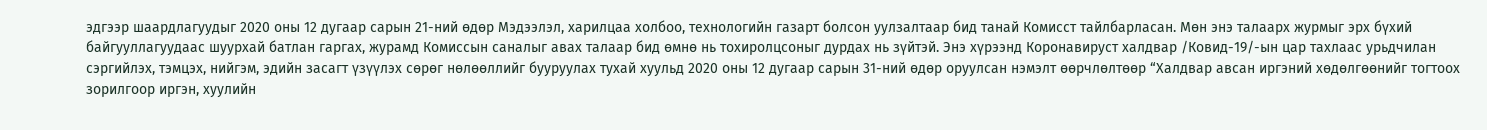эдгээр шаардлагуудыг 2020 оны 12 дугаар сарын 21-ний өдөр Мэдээлэл, харилцаа холбоо, технологийн газарт болсон уулзалтаар бид танай Комисст тайлбарласан. Мөн энэ талаарх журмыг эрх бүхий байгууллагуудаас шуурхай батлан гаргах, журамд Комиссын саналыг авах талаар бид өмнө нь тохиролцсоныг дурдах нь зүйтэй. Энэ хүрээнд Коронавируст халдвар /Ковид-19/-ын цар тахлаас урьдчилан сэргийлэх, тэмцэх, нийгэм, эдийн засагт үзүүлэх сөрөг нөлөөллийг бууруулах тухай хуульд 2020 оны 12 дугаар сарын 31-ний өдөр оруулсан нэмэлт өөрчлөлтөөр “Халдвар авсан иргэний хөдөлгөөнийг тогтоох зорилгоор иргэн, хуулийн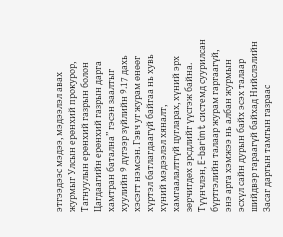этгээдээс мэдээ, мэдээлэл авах журмыг Улсын ерөнхий прокурор, Тагнуулын ерөнхий газрын болон Цагдаагийн ерөнхий газрын дарга хамтран батална” гэсэн заалтыг хуулийн 9 дүгээр зүйлийн 9.17 дахь хэсэгт нэмсэн. Гэвч уг журам өнөөг хүртэл батлагдаагүй байгаа нь хувь хүний мэдээлэл хяналт, хамгаалалтгүй цугларах, хүний эрх зөрчигдөх эрсдлийг үүсгэж байна.
Түүнчлэн, E-barimt системд суурилсан бүртгэлийн талаар журам гаргаагүй, энэ арга хэмжээ нь албан журмын эсхүл сайн дурын байх эсэх талаар шийдвэр гараагүй байхад Нийслэлийн Засаг даргын тамгын газраас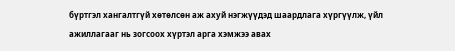бүртгэл хангалтгүй хөтөлсөн аж ахуй нэгжүүдэд шаардлага хүргүүлж, үйл ажиллагааг нь зогсоох хүртэл арга хэмжээ авах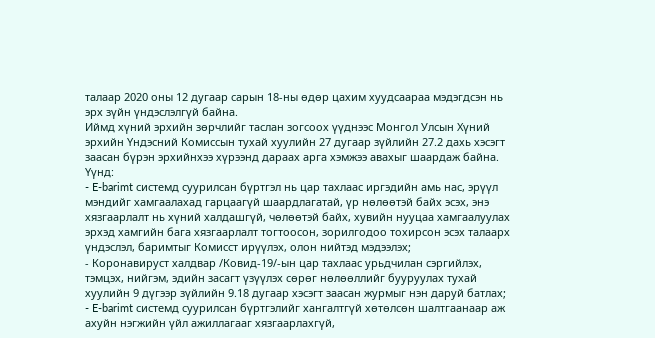талаар 2020 оны 12 дугаар сарын 18-ны өдөр цахим хуудсаараа мэдэгдсэн нь эрх зүйн үндэслэлгүй байна.
Иймд хүний эрхийн зөрчлийг таслан зогсоох үүднээс Монгол Улсын Хүний эрхийн Үндэсний Комиссын тухай хуулийн 27 дугаар зүйлийн 27.2 дахь хэсэгт заасан бүрэн эрхийнхээ хүрээнд дараах арга хэмжээ авахыг шаардаж байна. Үүнд:
- E-barimt системд суурилсан бүртгэл нь цар тахлаас иргэдийн амь нас, эрүүл мэндийг хамгаалахад гарцаагүй шаардлагатай, үр нөлөөтэй байх эсэх, энэ хязгаарлалт нь хүний халдашгүй, чөлөөтэй байх, хувийн нууцаа хамгаалуулах эрхэд хамгийн бага хязгаарлалт тогтоосон, зорилгодоо тохирсон эсэх талаарх үндэслэл, баримтыг Комисст ирүүлэх, олон нийтэд мэдээлэх;
- Коронавируст халдвар /Ковид-19/-ын цар тахлаас урьдчилан сэргийлэх, тэмцэх, нийгэм, эдийн засагт үзүүлэх сөрөг нөлөөллийг бууруулах тухай хуулийн 9 дүгээр зүйлийн 9.18 дугаар хэсэгт заасан журмыг нэн даруй батлах;
- E-barimt системд суурилсан бүртгэлийг хангалтгүй хөтөлсөн шалтгаанаар аж ахуйн нэгжийн үйл ажиллагааг хязгаарлахгүй,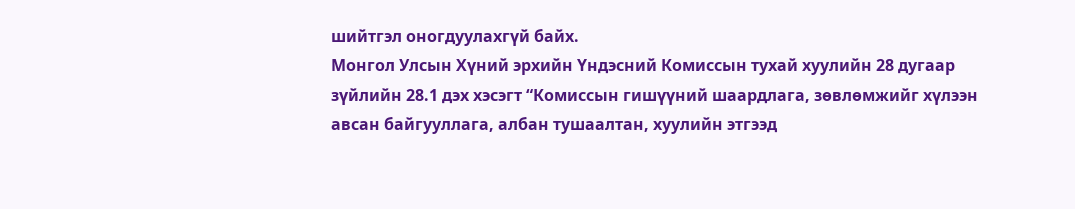шийтгэл оногдуулахгүй байх.
Монгол Улсын Хүний эрхийн Үндэсний Комиссын тухай хуулийн 28 дугаар зүйлийн 28.1 дэх хэсэгт “Комиссын гишүүний шаардлага, зөвлөмжийг хүлээн авсан байгууллага, албан тушаалтан, хуулийн этгээд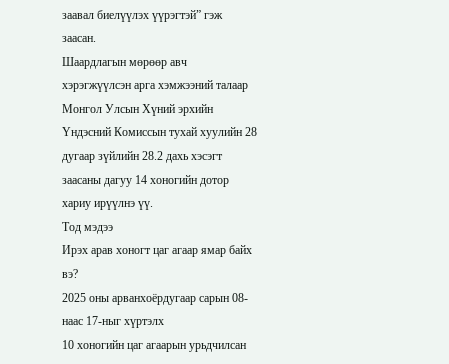заавал биелүүлэх үүрэгтэй” гэж заасан.
Шаардлагын мөрөөр авч хэрэгжүүлсэн арга хэмжээний талаар Монгол Улсын Хүний эрхийн Үндэсний Комиссын тухай хуулийн 28 дугаар зүйлийн 28.2 дахь хэсэгт заасаны дагуу 14 хоногийн дотор хариу ирүүлнэ үү.
Тод мэдээ
Ирэх арав хоногт цаг агаар ямар байх вэ?
2025 оны арванхоёрдугаар сарын 08-наас 17-ныг хүртэлх
10 хоногийн цаг агаарын урьдчилсан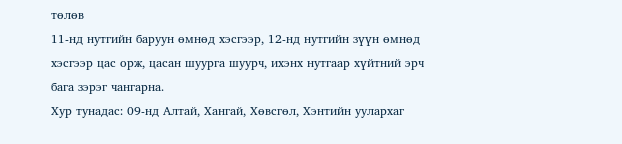төлөв
11-нд нутгийн баруун өмнөд хэсгээр, 12-нд нутгийн зүүн өмнөд хэсгээр цас орж, цасан шуурга шуурч, ихэнх нутгаар хүйтний эрч бага зэрэг чангарна.
Хур тунадас: 09-нд Алтай, Хангай, Хөвсгөл, Хэнтийн уулархаг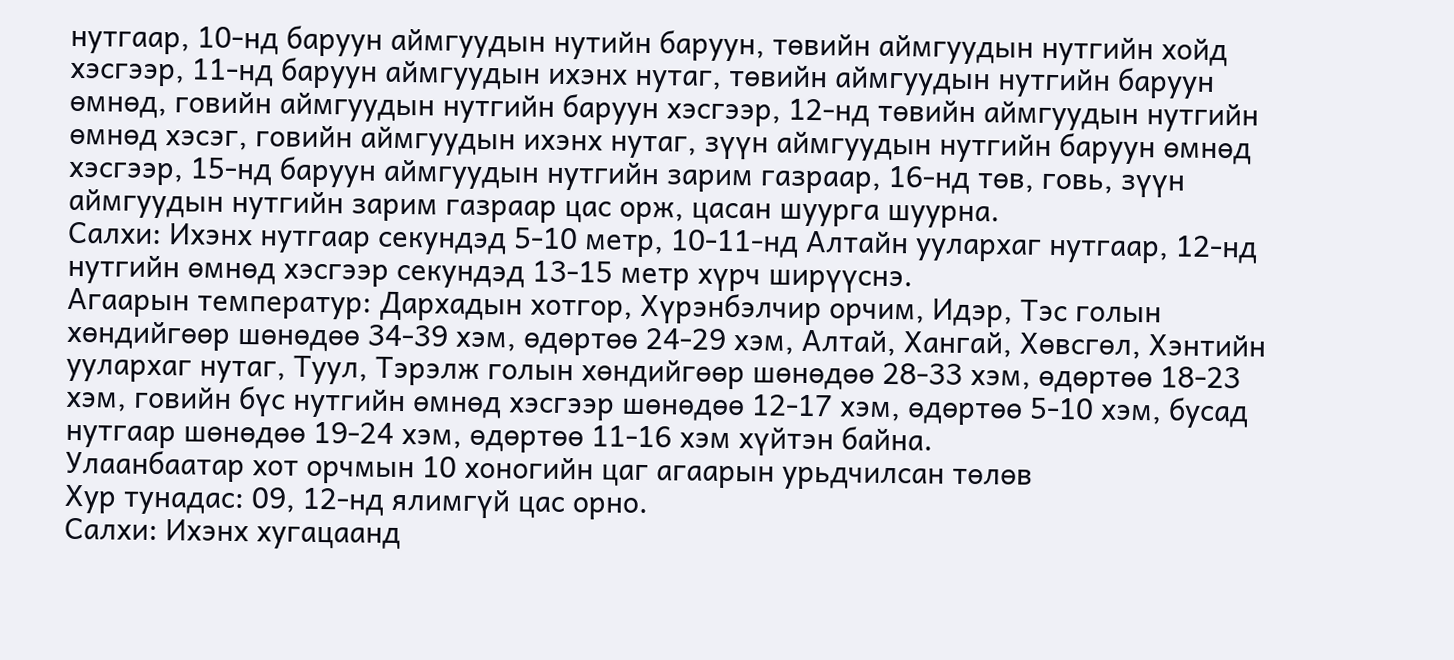нутгаар, 10-нд баруун аймгуудын нутийн баруун, төвийн аймгуудын нутгийн хойд хэсгээр, 11-нд баруун аймгуудын ихэнх нутаг, төвийн аймгуудын нутгийн баруун өмнөд, говийн аймгуудын нутгийн баруун хэсгээр, 12-нд төвийн аймгуудын нутгийн өмнөд хэсэг, говийн аймгуудын ихэнх нутаг, зүүн аймгуудын нутгийн баруун өмнөд хэсгээр, 15-нд баруун аймгуудын нутгийн зарим газраар, 16-нд төв, говь, зүүн аймгуудын нутгийн зарим газраар цас орж, цасан шуурга шуурна.
Салхи: Ихэнх нутгаар секундэд 5-10 метр, 10-11-нд Алтайн уулархаг нутгаар, 12-нд нутгийн өмнөд хэсгээр секундэд 13-15 метр хүрч ширүүснэ.
Агаарын температур: Дархадын хотгор, Хүрэнбэлчир орчим, Идэр, Тэс голын хөндийгөөр шөнөдөө 34-39 хэм, өдөртөө 24-29 хэм, Алтай, Хангай, Хөвсгөл, Хэнтийн уулархаг нутаг, Туул, Тэрэлж голын хөндийгөөр шөнөдөө 28-33 хэм, өдөртөө 18-23 хэм, говийн бүс нутгийн өмнөд хэсгээр шөнөдөө 12-17 хэм, өдөртөө 5-10 хэм, бусад нутгаар шөнөдөө 19-24 хэм, өдөртөө 11-16 хэм хүйтэн байна.
Улаанбаатар хот орчмын 10 хоногийн цаг агаарын урьдчилсан төлөв
Хур тунадас: 09, 12-нд ялимгүй цас орно.
Салхи: Ихэнх хугацаанд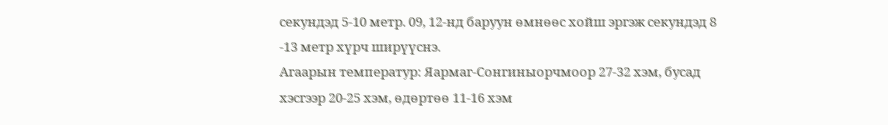секундэд 5-10 метр. 09, 12-нд баруун өмнөөс хойш эргэж секундэд 8 -13 метр хүрч ширүүснэ.
Агаарын температур: Яармаг-Сонгиныорчмоор 27-32 хэм, бусад хэсгээр 20-25 хэм, өдөртөө 11-16 хэм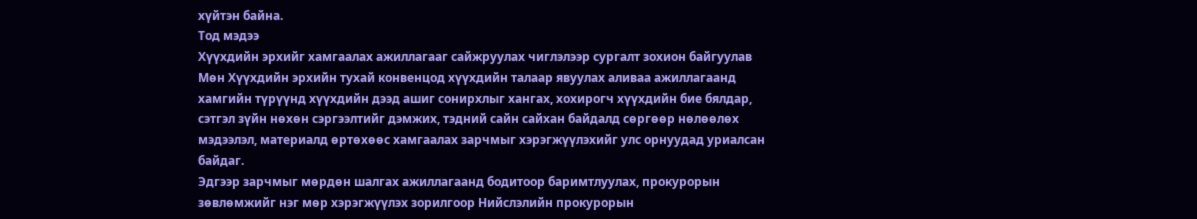хүйтэн байна.
Тод мэдээ
Хүүхдийн эрхийг хамгаалах ажиллагааг сайжруулах чиглэлээр сургалт зохион байгуулав
Мөн Хүүхдийн эрхийн тухай конвенцод хүүхдийн талаар явуулах аливаа ажиллагаанд хамгийн түрүүнд хүүхдийн дээд ашиг сонирхлыг хангах, хохирогч хүүхдийн бие бялдар, сэтгэл зүйн нөхөн сэргээлтийг дэмжих, тэдний сайн сайхан байдалд сөргөөр нөлөөлөх мэдээлэл, материалд өртөхөөс хамгаалах зарчмыг хэрэгжүүлэхийг улс орнуудад уриалсан байдаг.
Эдгээр зарчмыг мөрдөн шалгах ажиллагаанд бодитоор баримтлуулах, прокурорын зөвлөмжийг нэг мөр хэрэгжүүлэх зорилгоор Нийслэлийн прокурорын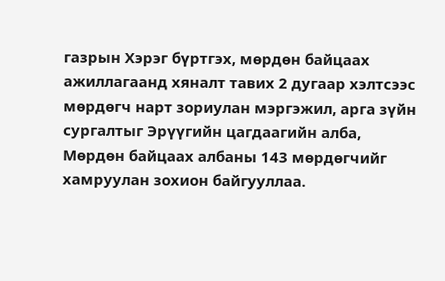газрын Хэрэг бүртгэх, мөрдөн байцаах ажиллагаанд хяналт тавих 2 дугаар хэлтсээс мөрдөгч нарт зориулан мэргэжил, арга зүйн сургалтыг Эрүүгийн цагдаагийн алба, Мөрдөн байцаах албаны 143 мөрдөгчийг хамруулан зохион байгууллаа.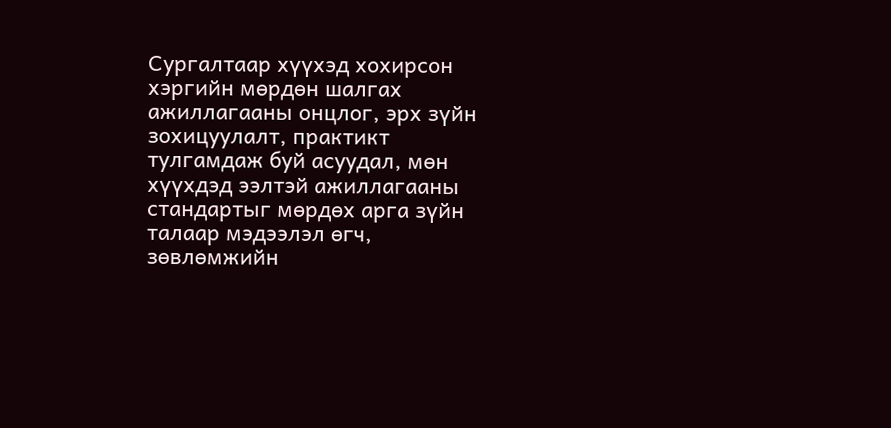Сургалтаар хүүхэд хохирсон хэргийн мөрдөн шалгах ажиллагааны онцлог, эрх зүйн зохицуулалт, практикт тулгамдаж буй асуудал, мөн хүүхдэд ээлтэй ажиллагааны стандартыг мөрдөх арга зүйн талаар мэдээлэл өгч, зөвлөмжийн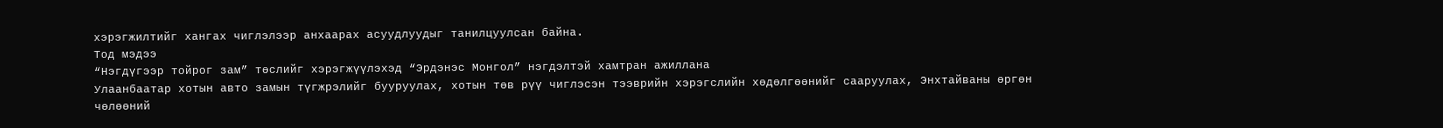хэрэгжилтийг хангах чиглэлээр анхаарах асуудлуудыг танилцуулсан байна.
Тод мэдээ
“Нэгдүгээр тойрог зам” төслийг хэрэгжүүлэхэд “Эрдэнэс Монгол” нэгдэлтэй хамтран ажиллана
Улаанбаатар хотын авто замын түгжрэлийг бууруулах, хотын төв рүү чиглэсэн тээврийн хэрэгслийн хөдөлгөөнийг сааруулах, Энхтайваны өргөн чөлөөний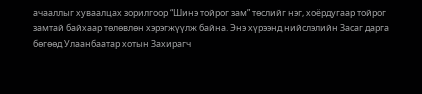ачааллыг хуваалцах зорилгоор “Шинэ тойрог зам” төслийг нэг, хоёрдугаар тойрог замтай байхаар төлөвлөн хэрэгжүүлж байна. Энэ хүрээнд нийслэлийн Засаг дарга бөгөөд Улаанбаатар хотын Захирагч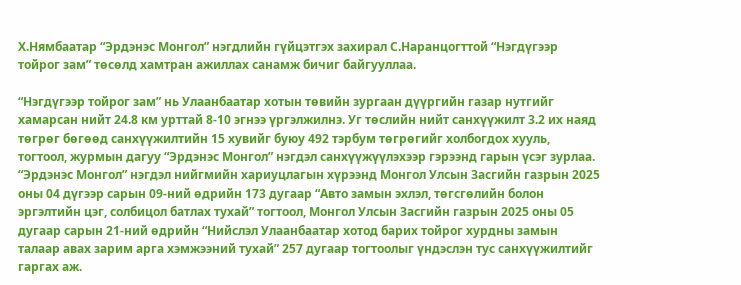Х.Нямбаатар “Эрдэнэс Монгол” нэгдлийн гүйцэтгэх захирал С.Наранцогттой “Нэгдүгээр тойрог зам” төсөлд хамтран ажиллах санамж бичиг байгууллаа.

“Нэгдүгээр тойрог зам” нь Улаанбаатар хотын төвийн зургаан дүүргийн газар нутгийг хамарсан нийт 24.8 км урттай 8-10 эгнээ үргэлжилнэ. Уг төслийн нийт санхүүжилт 3.2 их наяд төгрөг бөгөөд санхүүжилтийн 15 хувийг буюу 492 тэрбум төгрөгийг холбогдох хууль, тогтоол, журмын дагуу “Эрдэнэс Монгол” нэгдэл санхүүжүүлэхээр гэрээнд гарын үсэг зурлаа. “Эрдэнэс Монгол” нэгдэл нийгмийн хариуцлагын хүрээнд Монгол Улсын Засгийн газрын 2025 оны 04 дүгээр сарын 09-ний өдрийн 173 дугаар “Авто замын эхлэл, төгсгөлийн болон эргэлтийн цэг, солбицол батлах тухай” тогтоол, Монгол Улсын Засгийн газрын 2025 оны 05 дугаар сарын 21-ний өдрийн “Нийслэл Улаанбаатар хотод барих тойрог хурдны замын талаар авах зарим арга хэмжээний тухай” 257 дугаар тогтоолыг үндэслэн тус санхүүжилтийг гаргах аж.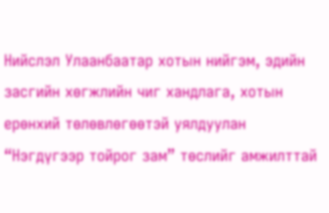Нийслэл Улаанбаатар хотын нийгэм, эдийн засгийн хөгжлийн чиг хандлага, хотын ерөнхий төлөвлөгөөтэй уялдуулан “Нэгдүгээр тойрог зам” төслийг амжилттай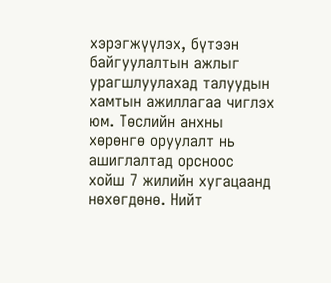хэрэгжүүлэх, бүтээн байгуулалтын ажлыг урагшлуулахад талуудын хамтын ажиллагаа чиглэх юм. Төслийн анхны хөрөнгө оруулалт нь ашиглалтад орсноос хойш 7 жилийн хугацаанд нөхөгдөнө. Нийт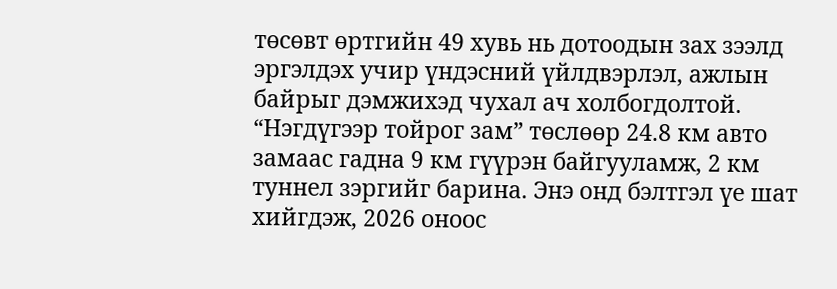төсөвт өртгийн 49 хувь нь дотоодын зах зээлд эргэлдэх учир үндэсний үйлдвэрлэл, ажлын байрыг дэмжихэд чухал ач холбогдолтой.
“Нэгдүгээр тойрог зам” төслөөр 24.8 км авто замаас гадна 9 км гүүрэн байгууламж, 2 км туннел зэргийг барина. Энэ онд бэлтгэл үе шат хийгдэж, 2026 оноос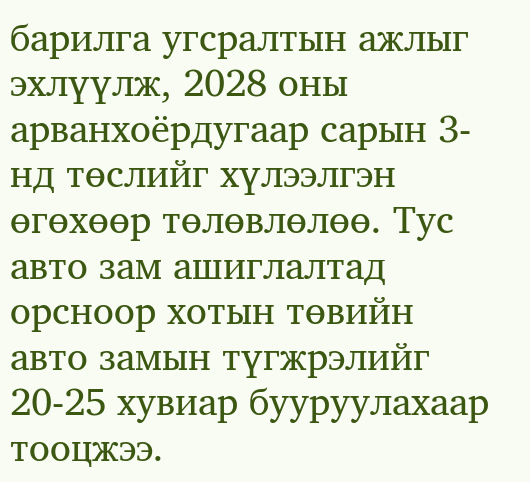барилга угсралтын ажлыг эхлүүлж, 2028 оны арванхоёрдугаар сарын 3-нд төслийг хүлээлгэн өгөхөөр төлөвлөлөө. Тус авто зам ашиглалтад орсноор хотын төвийн авто замын түгжрэлийг 20-25 хувиар бууруулахаар тооцжээ.